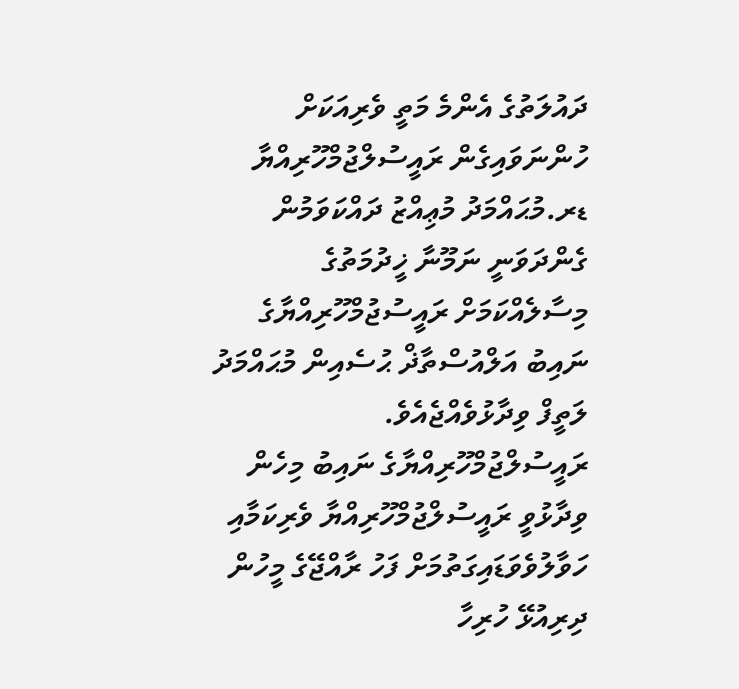ދައުލަތުގެ އެންމެ މަތީ ވެރިއަކަށް ހުންނަވައިގެން ރައީސުލްޖުމްހޫރިއްޔާ ޑރ.މުޙައްމަދު މުޢިއްޒު ދައްކަވަމުން ގެންދަވަނީ ނަމޫނާ ޚީދުމަތުގެ މިސާލެއްކަމަށް ރައީސުޖުމްހޫރިއްޔާގެ ނައިބު އަލްއުސްތާޛް ޙުސެއިން މުޙައްމަދު ލަތީފް ވިދާޅުވެއްޖެއެވެ.
ރައީސުލްޖުމްހޫރިއްޔާގެ ނައިބު މިހެން ވިދާޅުވީ ރައީސުލްޖުމްހޫރިއްޔާ ވެރިކަމާއި ހަވާލުވެވަޑައިގަތުމަށް ފަހު ރާއްޖޭގެ މީހުން ދިރިއުޅޭ ހުރިހާ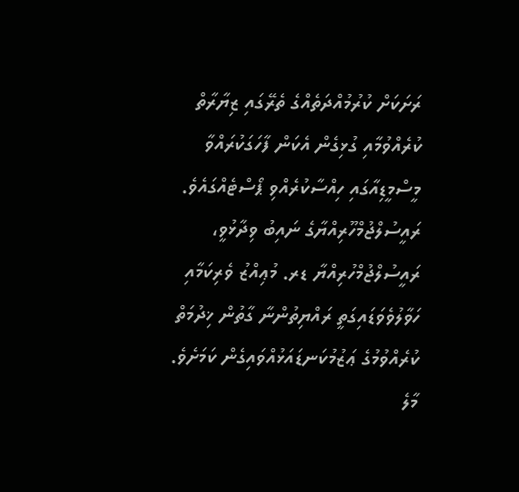ރަށަކަށް ކުރުމުއްދަތެއްގެ ތެރޭގައި ޒިޔާރާތް ކުރެއްވުމާއި ގުޅިގެން އެކަން ފާހަގަކުރައްވާ މީސްމީޑިއާގައި ހިއްސާކުރެއްވި ޕޯސްޓެއްގައެވެ.
ރައީސުލްޖުމްހޫރިއްޔާގެ ނައިބު ވިދާޅުވީ، ރައީސުލްޖުމްހުރިއްޔާ ޑރ. މުޢިއްޒު ވެރިކަމާއި ހަވާލުވެވަޑައިގަތީ ރައްޔިތުންނާ ގާތުން ޚިދުމަތް ކުރެއްވުމުގެ ޢަޒުމުކަނޑައަޅުއްވައިގެން ކަމަށެވެ. މާލެ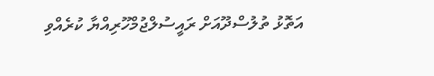އަތޮޅު ތުލުސްދޫއަށް ރައީސުލްޖުމްހޫރިއްޔާ ކުރެއްވި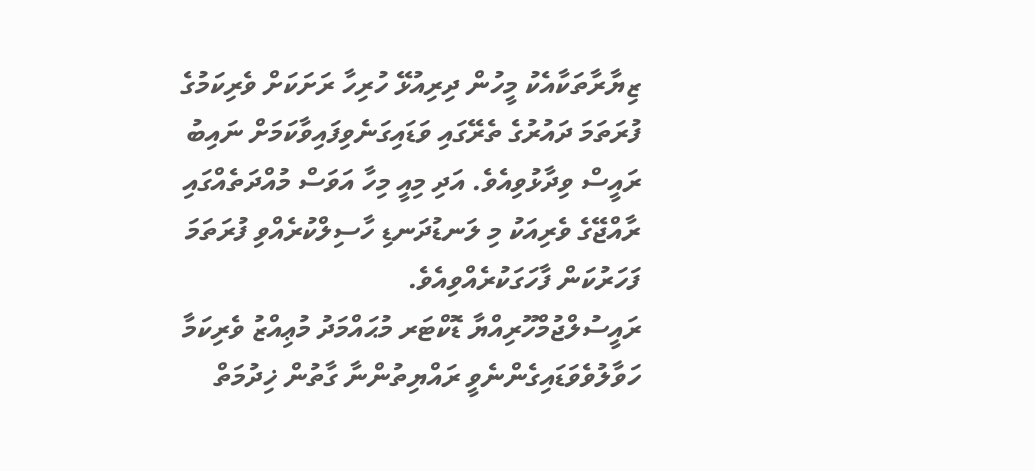ޒިޔާރާތަކާއެކު މީހުން ދިރިއުޅޭ ހުރިހާ ރަށަކަށް ވެރިކަމުގެ ފުރަތަމަ ދައުރުގެ ތެރޭގައި ވަޑައިގަނެވިފައިވާކަމަށް ނައިބު ރައީސް ވިދާޅުވިއެވެ. އަދި މިއީ މިހާ އަވަސް މުއްދަތެއްގައި ރާއްޖޭގެ ވެރިއަކު މި ލަނޑުދަނޑި ހާސިލްކުރެއްވި ފުރަތަމަ ފަހަރުކަން ފާހަގަކުރެއްވިއެވެ.
ރައީސުލްޖުމްހޫރިއްޔާ ޑޮކްޓަރ މުޙައްމަދު މުޢިއްޒު ވެރިކަމާ ހަވާލުވެވަޑައިގެންނެވީ ރައްޔިތުންނާ ގާތުން ޚިދުމަތް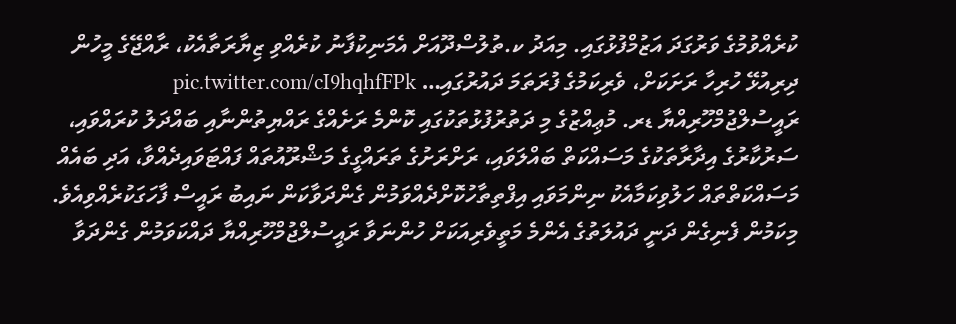ކުރެއްވުމުގެ ވަރުގަދަ އަޒުމްފުޅުގައި. މިއަދު ކ.ތުލުސްދޫއަށް އެމަނިކުފާނު ކުރެއްވި ޒިޔާރަތާއެކު، ރާއްޖޭގެ މީހުން ދިރިއުޅޭ ހުރިހާ ރަށަކަށް، ވެރިކަމުގެ ފުރަތަމަ ދައުރުގައި… pic.twitter.com/cI9hqhfFPk
ރައީސުލްޖުމްހޫރިއްޔާ ޑރ. މުޢިއްޒުގެ މި ދަތުރުފުޅުތަކުގައި ކޮންމެ ރަށެއްގެ ރައްޔިތުންނާއި ބައްދަލު ކުރައްވައި، ސަރުކާރުގެ އިދާރާތަކުގެ މަސައްކަތް ބައްލަވައި، ރަށްރަށުގެ ތަރައްގީގެ މަޝްރޫއުތައް ފައްޓަވައިދެއްވާ، އަދި ބައެއް މަސައްކަތްތައް ހަލުވިކަމާއެކު ނިންމަވައި އިފްތިތާހުކޮށްދެއްވަމުން ގެންދަވާކަން ނައިބު ރައީސް ފާހަގަކުރެއްވިއެވެ. މިކަމުން ފެނިގެން ދަނީ ދައުލަތުގެ އެންމެ މަތީވެރިއަކަށް ހުންނަވާ ރައީސުލްޖުމްހޫރިއްޔާ ދައްކަވަމުން ގެންދަވާ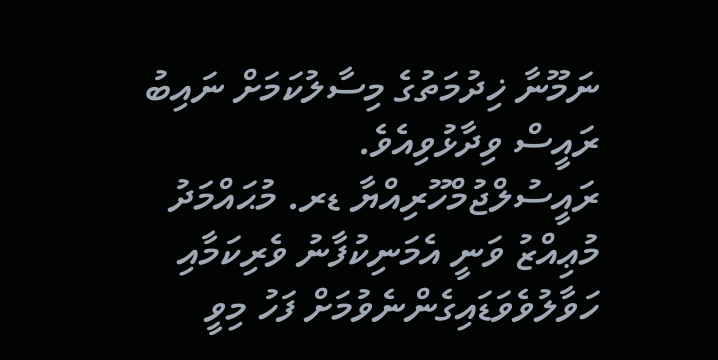ނަމޫނާ ޚިދުމަތުގެ މިސާލުކަމަށް ނައިބު ރައީސް ވިދާޅުވިއެވެ.
ރައީސުލްޖުމްހޫރިއްޔާ ޑރ. މުޙައްމަދު މުޢިއްޒު ވަނީ އެމަނިކުފާނު ވެރިކަމާއި ހަވާލުވެވަޑައިގެންނެވުމަށް ފަހު މިވީ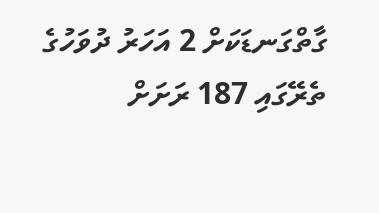ގާތްގަނޑަކަށް 2 އަހަރު ދުވަހުގެ ތެރޭގައި 187 ރަށަށް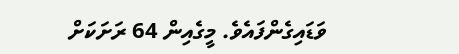ވަޑައިގެންފައެވެ. މީގެއިން 64 ރަށަކަށް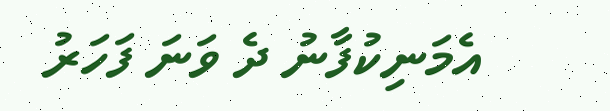އެމަނިކުފާނު ދެ ވަނަ ފަހަރު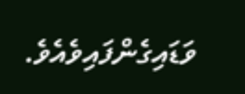ވަޑައިގެންފައިވެއެވެ.